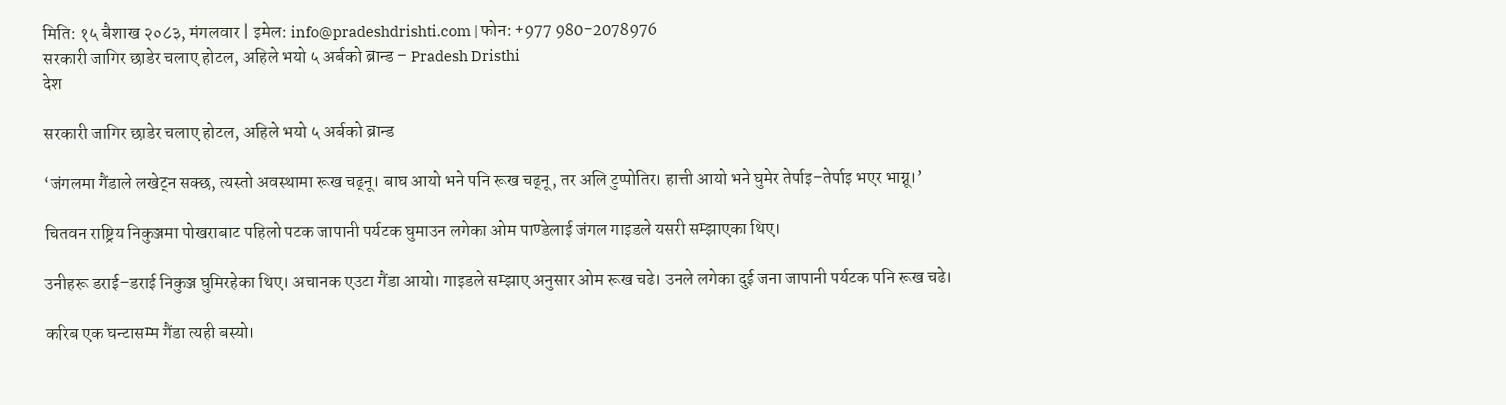मिति: १५ बैशाख २०८३, मंगलवार | इमेल: info@pradeshdrishti.com | फोन: +977 980-2078976
सरकारी जागिर छाडेर चलाए होटल, अहिले भयो ५ अर्बको ब्रान्ड – Pradesh Dristhi
देश

सरकारी जागिर छाडेर चलाए होटल, अहिले भयो ५ अर्बको ब्रान्ड

‘जंगलमा गैंडाले लखेट्न सक्छ, त्यस्तो अवस्थामा रूख चढ्नू। बाघ आयो भने पनि रूख चढ्नू, तर अलि टुप्पोतिर। हात्ती आयो भने घुमेर तेर्पाइ–तेर्पाइ भएर भाग्नू।’

चितवन राष्ट्रिय निकुञ्जमा पोखराबाट पहिलो पटक जापानी पर्यटक घुमाउन लगेका ओम पाण्डेलाई जंगल गाइडले यसरी सम्झाएका थिए।

उनीहरू डराई–डराई निकुञ्ज घुमिरहेका थिए। अचानक एउटा गैंडा आयो। गाइडले सम्झाए अनुसार ओम रूख चढे। उनले लगेका दुई जना जापानी पर्यटक पनि रूख चढे।

करिब एक घन्टासम्म गैंडा त्यही बस्यो।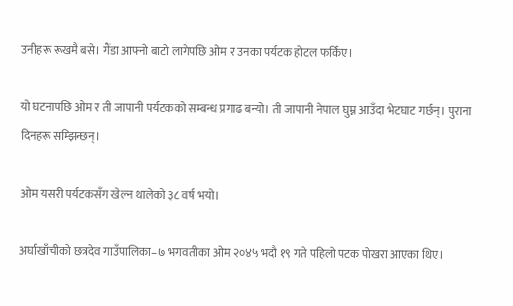उनीहरू रूखमै बसे। गैंडा आफ्नो बाटो लागेपछि ओम र उनका पर्यटक होटल फर्किए।

यो घटनापछि ओम र ती जापानी पर्यटकको सम्बन्ध प्रगाढ बन्यो। ती जापानी नेपाल घुम्न आउँदा भेटघाट गर्छन्। पुराना दिनहरू सम्झिन्छन्।

ओम यसरी पर्यटकसँग खेल्न थालेको ३८ वर्ष भयो।

अर्घाखाँचीको छत्रदेव गाउँपालिका–७ भगवतीका ओम २०४५ भदौ १९ गते पहिलो पटक पोखरा आएका थिए।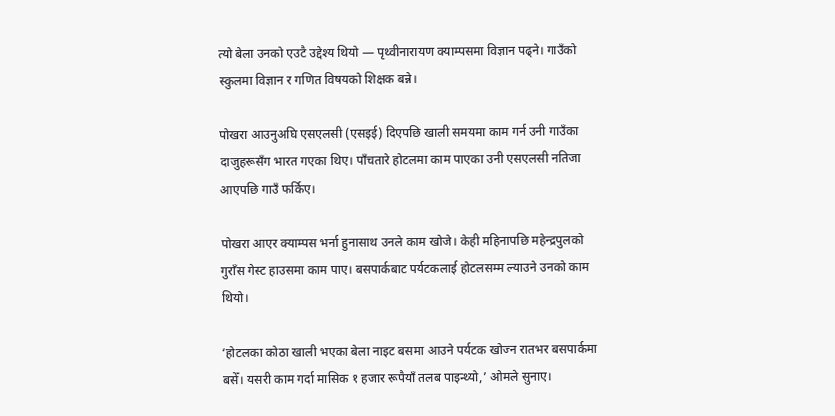त्यो बेला उनको एउटै उद्देश्य थियो — पृथ्वीनारायण क्याम्पसमा विज्ञान पढ्ने। गाउँको स्कुलमा विज्ञान र गणित विषयको शिक्षक बन्ने।

पोखरा आउनुअघि एसएलसी (एसइई) दिएपछि खाली समयमा काम गर्न उनी गाउँका दाजुहरूसँग भारत गएका थिए। पाँचतारे होटलमा काम पाएका उनी एसएलसी नतिजा आएपछि गाउँ फर्किए।

पोखरा आएर क्याम्पस भर्ना हुनासाथ उनले काम खोजे। केही महिनापछि महेन्द्रपुलको गुराँस गेस्ट हाउसमा काम पाए। बसपार्कबाट पर्यटकलाई होटलसम्म ल्याउने उनको काम थियो।

‘होटलका कोठा खाली भएका बेला नाइट बसमा आउने पर्यटक खोज्न रातभर बसपार्कमा बसेँ। यसरी काम गर्दा मासिक १ हजार रूपैयाँ तलब पाइन्थ्यो,’ ओमले सुनाए।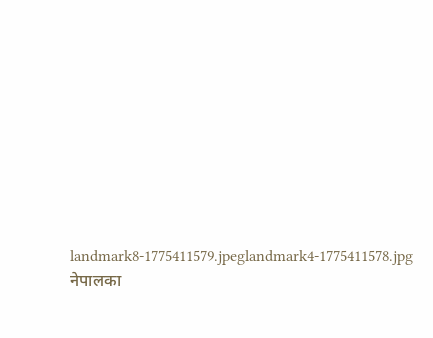landmark8-1775411579.jpeglandmark4-1775411578.jpg
नेपालका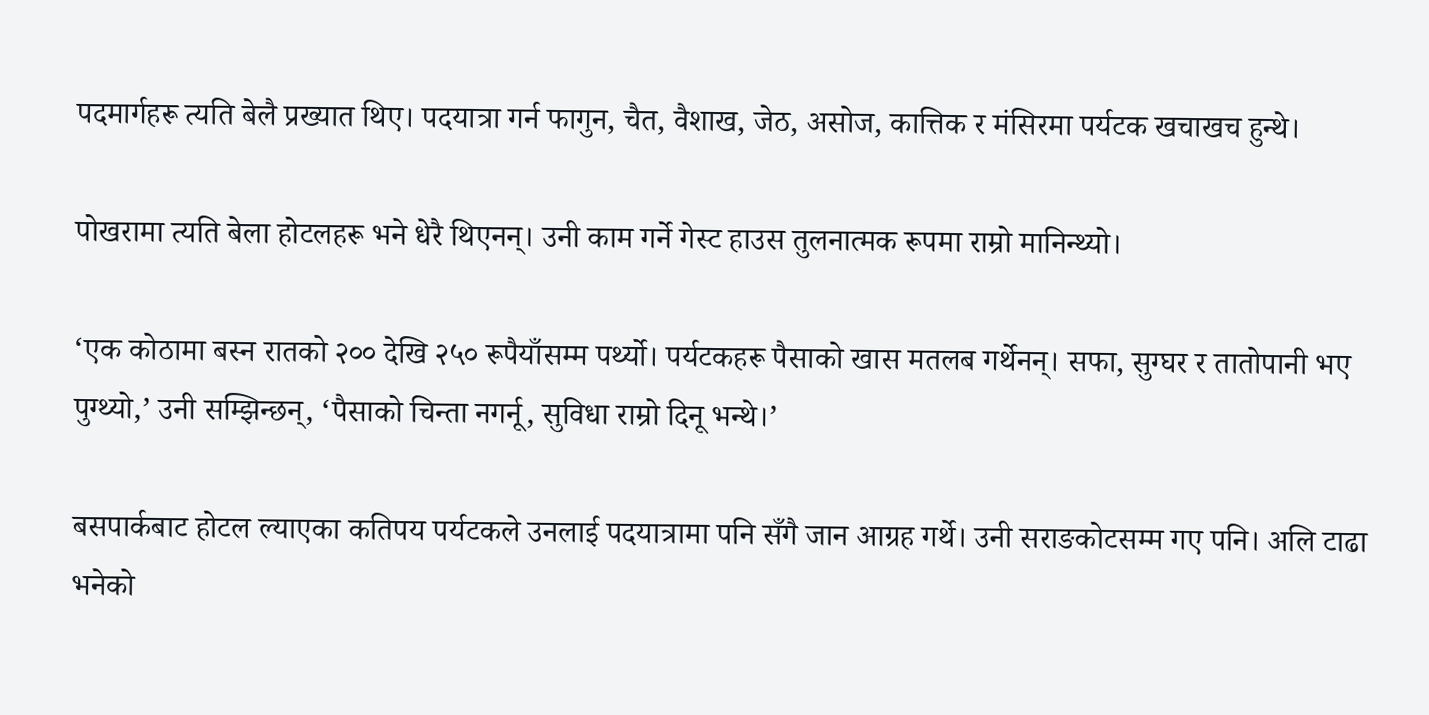पदमार्गहरू त्यति बेलै प्रख्यात थिए। पदयात्रा गर्न फागुन, चैत, वैशाख, जेठ, असोज, कात्तिक र मंसिरमा पर्यटक खचाखच हुन्थे।

पोखरामा त्यति बेला होटलहरू भने धेरै थिएनन्। उनी काम गर्ने गेस्ट हाउस तुलनात्मक रूपमा राम्रो मानिन्थ्यो।

‘एक कोठामा बस्न रातको २०० देखि २५० रूपैयाँसम्म पर्थ्यो। पर्यटकहरू पैसाको खास मतलब गर्थेनन्। सफा, सुग्घर र तातोपानी भए पुग्थ्यो,’ उनी सम्झिन्छन्, ‘पैसाको चिन्ता नगर्नू, सुविधा राम्रो दिनू भन्थे।’

बसपार्कबाट होटल ल्याएका कतिपय पर्यटकले उनलाई पदयात्रामा पनि सँगै जान आग्रह गर्थे। उनी सराङकोटसम्म गए पनि। अलि टाढा भनेको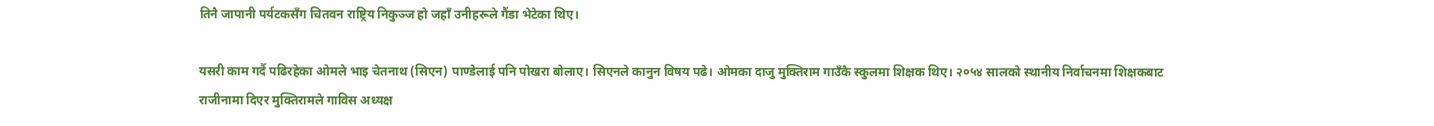तिनै जापानी पर्यटकसँग चितवन राष्ट्रिय निकुञ्ज हो जहाँ उनीहरूले गैंडा भेटेका थिए।

यसरी काम गर्दै पढिरहेका ओमले भाइ चेतनाथ (सिएन) पाण्डेलाई पनि पोखरा बोलाए। सिएनले कानुन विषय पढे। ओमका दाजु मुक्तिराम गाउँकै स्कुलमा शिक्षक थिए। २०५४ सालको स्थानीय निर्वाचनमा शिक्षकबाट राजीनामा दिएर मुक्तिरामले गाविस अध्यक्ष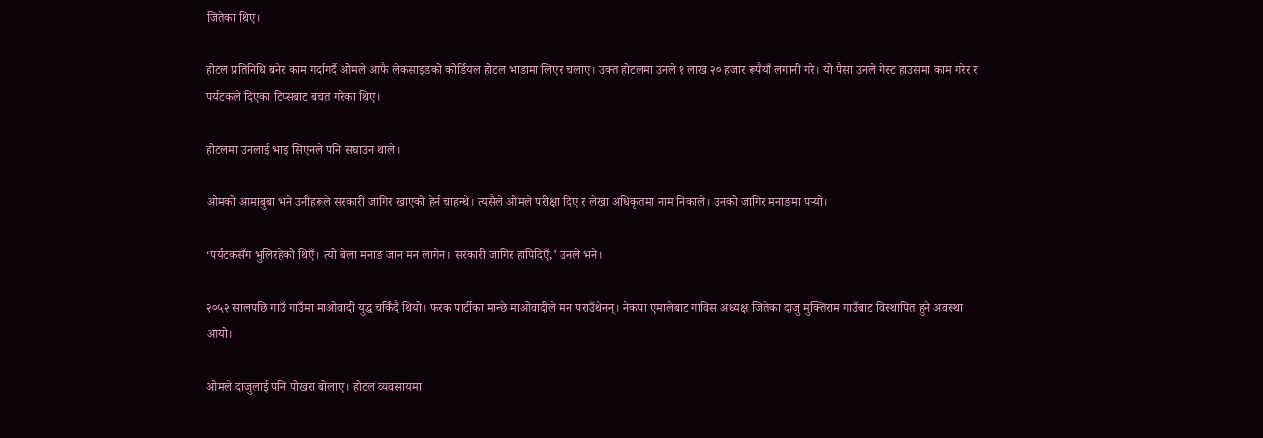जितेका थिए।

होटल प्रतिनिधि बनेर काम गर्दागर्दै ओमले आफै लेकसाइडको कोर्डियल होटल भाडामा लिएर चलाए। उक्त होटलमा उनले १ लाख २० हजार रूपैयाँ लगानी गरे। यो पैसा उनले गेस्ट हाउसमा काम गरेर र पर्यटकले दिएका टिप्सबाट बचत गरेका थिए।

होटलमा उनलाई भाइ सिएनले पनि सघाउन थाले।

ओमको आमाबुबा भने उनीहरूले सरकारी जागिर खाएको हेर्न चाहन्थे। त्यसैले ओमले परीक्षा दिए र लेखा अधिकृतमा नाम निकाले। उनको जागिर मनाङमा पर्‍यो।

‘पर्यटकसँग भुलिरहेको थिएँ। त्यो बेला मनाङ जान मन लागेन। सरकारी जागिर हापिदिएँ,’ उनले भने।

२०५२ सालपछि गाउँ गाउँमा माओवादी युद्ध चर्किँदै थियो। फरक पार्टीका मान्छे माओवादीले मन पराउँथेनन्। नेकपा एमालेबाट गाविस अध्यक्ष जितेका दाजु मुक्तिराम गाउँबाट विस्थापित हुने अवस्था आयो।

ओमले दाजुलाई पनि पोखरा बोलाए। होटल व्यवसायमा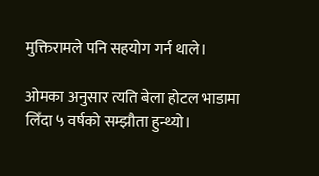मुक्तिरामले पनि सहयोग गर्न थाले।

ओमका अनुसार त्यति बेला होटल भाडामा लिँदा ५ वर्षको सम्झौता हुन्थ्यो।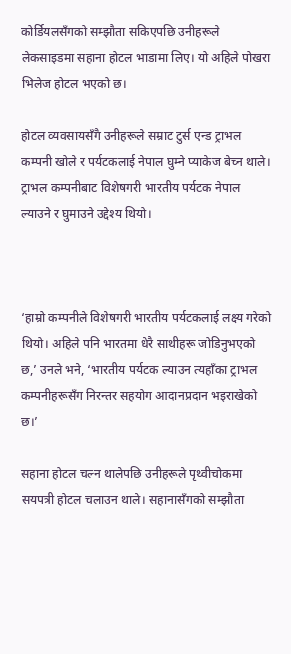कोर्डियलसँगको सम्झौता सकिएपछि उनीहरूले लेकसाइडमा सहाना होटल भाडामा लिए। यो अहिले पोखरा भिलेज होटल भएको छ।

होटल व्यवसायसँगै उनीहरूले सम्राट टुर्स एन्ड ट्राभल कम्पनी खोले र पर्यटकलाई नेपाल घुम्ने प्याकेज बेच्न थाले। ट्राभल कम्पनीबाट विशेषगरी भारतीय पर्यटक नेपाल ल्याउने र घुमाउने उद्देश्य थियो।



‘हाम्रो कम्पनीले विशेषगरी भारतीय पर्यटकलाई लक्ष्य गरेको थियो। अहिले पनि भारतमा धेरै साथीहरू जोडिनुभएको छ,’ उनले भने, ‘भारतीय पर्यटक ल्याउन त्यहाँका ट्राभल कम्पनीहरूसँग निरन्तर सहयोग आदानप्रदान भइराखेको छ।’

सहाना होटल चल्न थालेपछि उनीहरूले पृथ्वीचोकमा सयपत्री होटल चलाउन थाले। सहानासँगको सम्झौता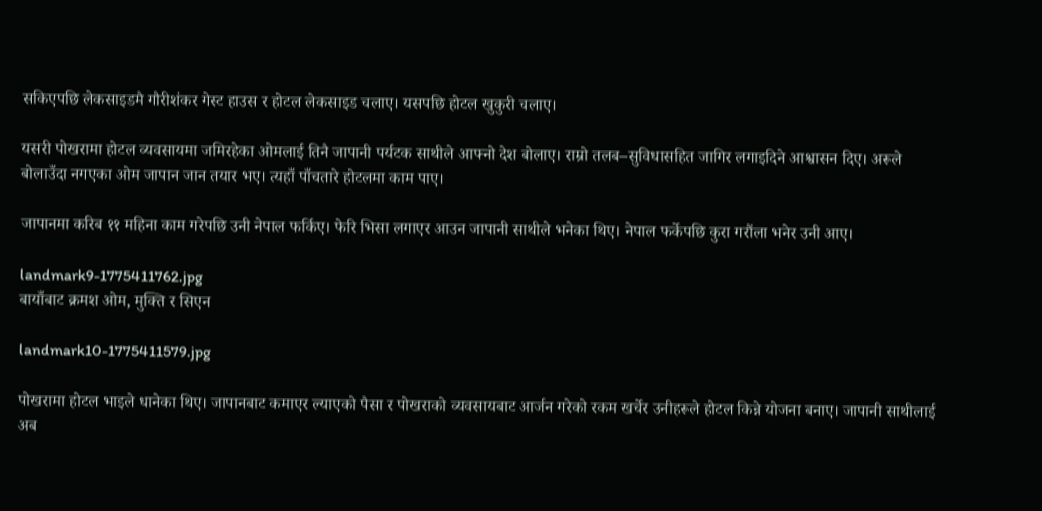सकिएपछि लेकसाइडमै गौरीशंकर गेस्ट हाउस र होटल लेकसाइड चलाए। यसपछि होटल खुकुरी चलाए।

यसरी पोखरामा होटल व्यवसायमा जमिरहेका ओमलाई तिनै जापानी पर्यटक साथीले आफ्नो देश बोलाए। राम्रो तलब–सुविधासहित जागिर लगाइदिने आश्वासन दिए। अरूले बोलाउँदा नगएका ओम जापान जान तयार भए। त्यहाँ पाँचतारे होटलमा काम पाए।

जापानमा करिब ११ महिना काम गरेपछि उनी नेपाल फर्किए। फेरि भिसा लगाएर आउन जापानी साथीले भनेका थिए। नेपाल फर्केपछि कुरा गरौंला भनेर उनी आए।

landmark9-1775411762.jpg
बायाँबाट क्रमश ओम, मुक्ति र सिएन

landmark10-1775411579.jpg

पोखरामा होटल भाइले धानेका थिए। जापानबाट कमाएर ल्याएको पैसा र पोखराको व्यवसायबाट आर्जन गरेको रकम खर्चेर उनीहरूले होटल किन्ने योजना बनाए। जापानी साथीलाई अब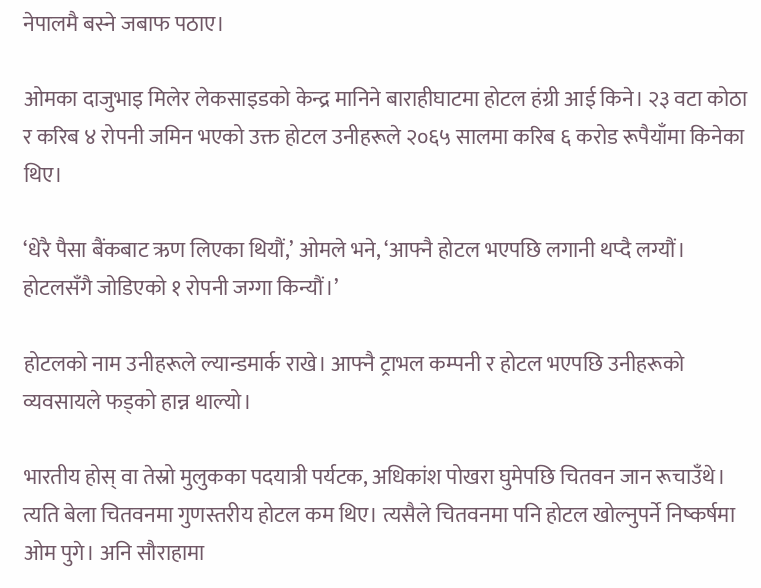नेपालमै बस्ने जबाफ पठाए।

ओमका दाजुभाइ मिलेर लेकसाइडको केन्द्र मानिने बाराहीघाटमा होटल हंग्री आई किने। २३ वटा कोठा र करिब ४ रोपनी जमिन भएको उक्त होटल उनीहरूले २०६५ सालमा करिब ६ करोड रूपैयाँमा किनेका थिए।

‘धेरै पैसा बैंकबाट ऋण लिएका थियौं,’ ओमले भने, ‘आफ्नै होटल भएपछि लगानी थप्दै लग्यौं। होटलसँगै जोडिएको १ रोपनी जग्गा किन्यौं।’

होटलको नाम उनीहरूले ल्यान्डमार्क राखे। आफ्नै ट्राभल कम्पनी र होटल भएपछि उनीहरूको व्यवसायले फड्को हान्न थाल्यो।

भारतीय होस् वा तेस्रो मुलुकका पदयात्री पर्यटक, अधिकांश पोखरा घुमेपछि चितवन जान रूचाउँथे। त्यति बेला चितवनमा गुणस्तरीय होटल कम थिए। त्यसैले चितवनमा पनि होटल खोल्नुपर्ने निष्कर्षमा ओम पुगे। अनि सौराहामा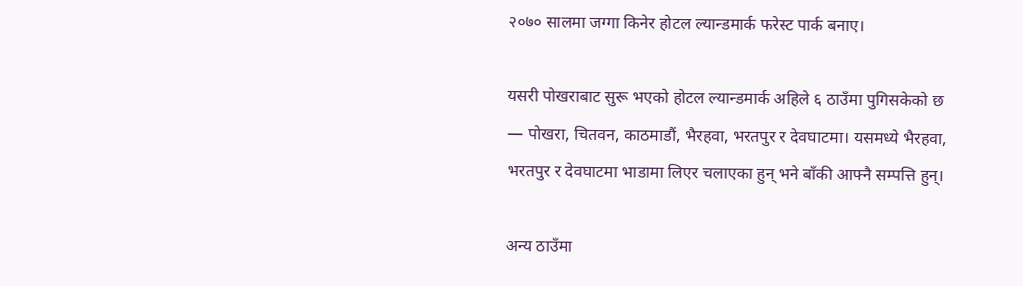२०७० सालमा जग्गा किनेर होटल ल्यान्डमार्क फरेस्ट पार्क बनाए।

यसरी पोखराबाट सुरू भएको होटल ल्यान्डमार्क अहिले ६ ठाउँमा पुगिसकेको छ — पोखरा, चितवन, काठमाडौं, भैरहवा, भरतपुर र देवघाटमा। यसमध्ये भैरहवा, भरतपुर र देवघाटमा भाडामा लिएर चलाएका हुन् भने बाँकी आफ्नै सम्पत्ति हुन्।

अन्य ठाउँमा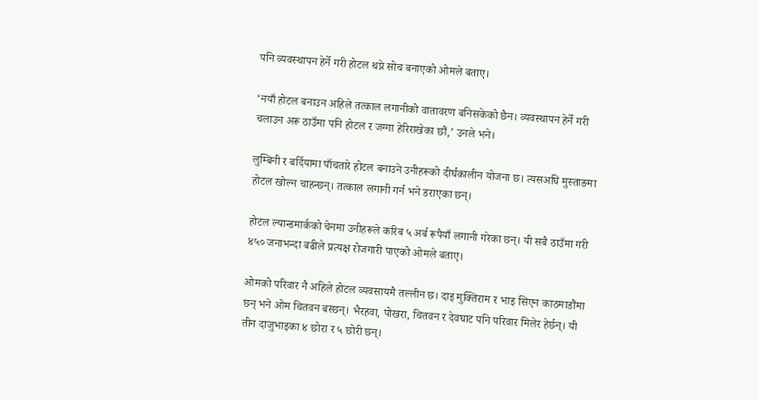पनि व्यवस्थापन हेर्ने गरी होटल थप्ने सोच बनाएको ओमले बताए।

‘नयाँ होटल बनाउन अहिले तत्काल लगानीको वातावरण बनिसकेको छैन। व्यवस्थापन हेर्ने गरी चलाउन अरू ठाउँमा पनि होटल र जग्गा हेरिराखेका छौं,’ उनले भने।

लुम्बिनी र बर्दियामा पाँचतारे होटल बनाउने उनीहरूको दीर्घकालीन योजना छ। त्यसअघि मुस्ताङमा होटल खोल्न चाहन्छन्। तत्काल लगानी गर्न भने डराएका छन्।

होटल ल्यान्डमार्कको चेनमा उनीहरूले करिब ५ अर्ब रूपैयाँ लगानी गरेका छन्। यी सबै ठाउँमा गरी ४५० जनाभन्दा बढीले प्रत्यक्ष रोजगारी पाएको ओमले बताए।

ओमको परिवार नै अहिले होटल व्यवसायमै तल्लीन छ। दाइ मुक्तिराम र भाइ सिएन काठमाडौंमा छन् भने ओम चितवन बस्छन्। भैरहवा, पोखरा, चितवन र देवघाट पनि परिवार मिलेर हेर्छन्। यी तीन दाजुभाइका ४ छोरा र ५ छोरी छन्।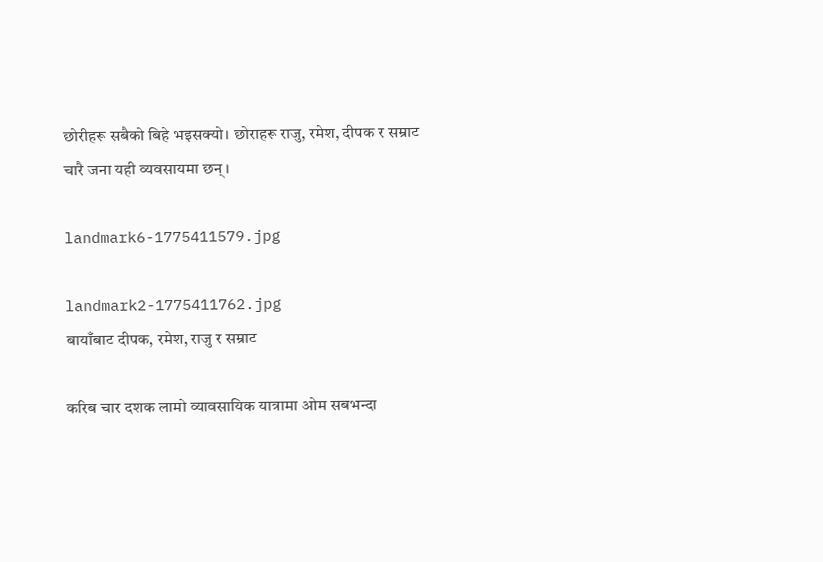छोरीहरू सबैको बिहे भइसक्यो। छोराहरू राजु, रमेश, दीपक र सम्राट चारै जना यही व्यवसायमा छन्।

landmark6-1775411579.jpg

landmark2-1775411762.jpg
बायाँबाट दीपक, रमेश, राजु र सम्राट

करिब चार दशक लामो व्यावसायिक यात्रामा ओम सबभन्दा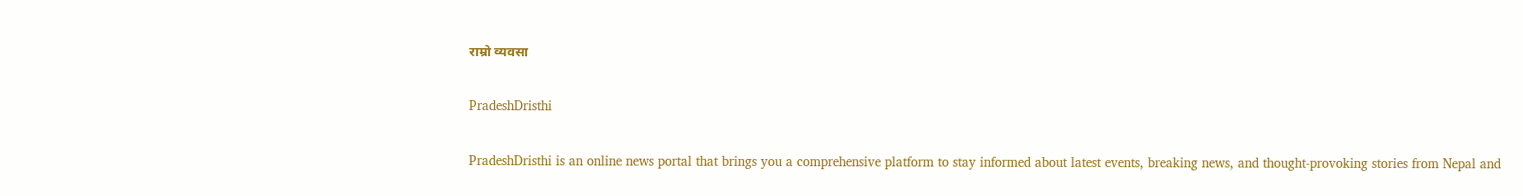राम्रो व्यवसा

PradeshDristhi

PradeshDristhi is an online news portal that brings you a comprehensive platform to stay informed about latest events, breaking news, and thought-provoking stories from Nepal and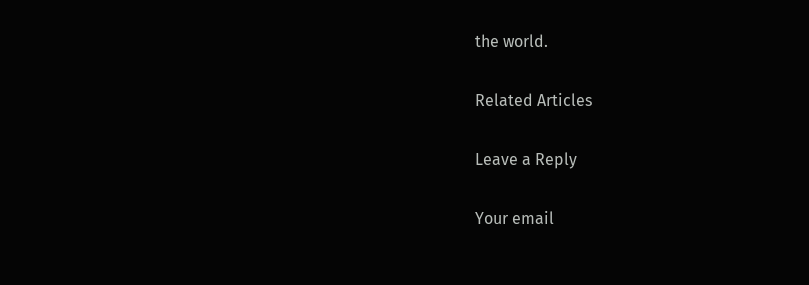the world.

Related Articles

Leave a Reply

Your email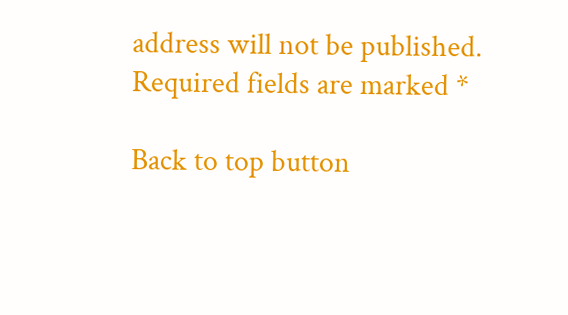address will not be published. Required fields are marked *

Back to top button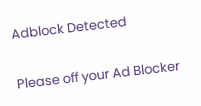Adblock Detected

Please off your Ad Blocker